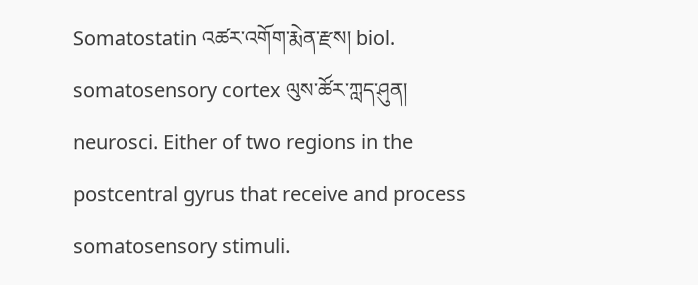Somatostatin འཚར་འགོག་རྨེན་རྫས། biol.
somatosensory cortex ལུས་ཚོར་ཀླད་ཤུན། neurosci. Either of two regions in the postcentral gyrus that receive and process somatosensory stimuli.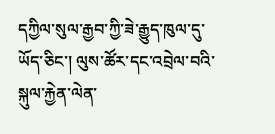དཀྱིལ་སུལ་རྒྱབ་ཀྱི་ཟེ་རྒྱུད་ཁུལ་དུ་ཡོད་ཅིང་། ལུས་ཚོར་དང་འབྲེལ་བའི་སྐུལ་རྐྱེན་ལེན་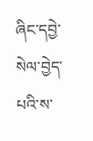ཞིང་དབྱེ་སེལ་བྱེད་པའི་ས་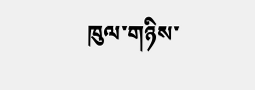ཁུལ་གཉིས་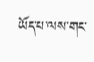ཡོད་པ་ལས་གང་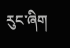རུང་ཞིག